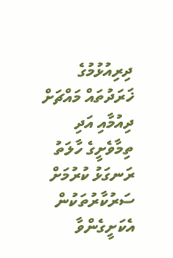ދިރިއުޅުމުގެ ޚަރަދުތައް މައްޗަށް ދިއުމާއި އަދި ތިމާވެށީގެ ހާލަތު ރަނގަޅު ކުރުމަށް ސަރުކާރުތަކުން އެކަށީގެންވާ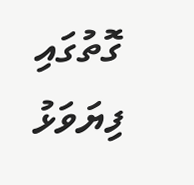ގޮތުގައި ފިޔަވަޅު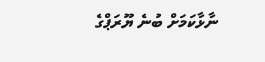ނާޅާކަމަށް ބުނެ ޔޫރަޕްގެ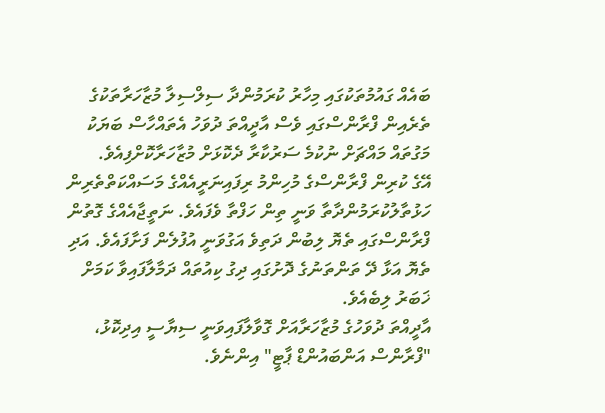ބައެއް ގައުމުތަކުގައި މިހާރު ކުރަމުންދާ ސިލްސިލާ މުޒާހަރާތަކުގެ ތެރެއިން ފްރާންސްގައި ވެސް އާދީއްތަ ދުވަހު އެތައްހާސް ބަޔަކު މަގުތައް މައްޗަށް ނުކުމެ ސަރުކާރާ ދެކޮޅަށް މުޒާހަރާކޮށްފިއެވެ.
އޭގެ ކުރިން ފްރާންސްގެ މުހިންމު ރިފައިނަރީއެއްގެ މަސައްކަތްތެރިން ހަޅުތާލުކުރަމުންދާތާ ވަނީ ތިން ހަފްތާ ވެފައެވެ. ނަތީޖާއެއްގެ ގޮތުން ފްރާންސްގައި ތެޔޮ ލިބުން ދަތިވެ އަގުވަނީ އުފުލެން ފަށާފައެވެ. އަދި ތެޔޮ އަޅާ ދޭ ތަންތަނުގެ ދޮށުގައި ދިގު ކިއުތައް ދަމާލާފައިވާ ކަމަށް ޚަބަރު ލިބެއެވެ.
އާދީއްތަ ދުވަހުގެ މުޒާހަރާއަށް ގޮވާލާފައިވަނީ ސިޔާސީ އިދިކޮޅު، "ފްރާންސް އަންބައުންޑް ޕާޓީ" އިންނެވެ.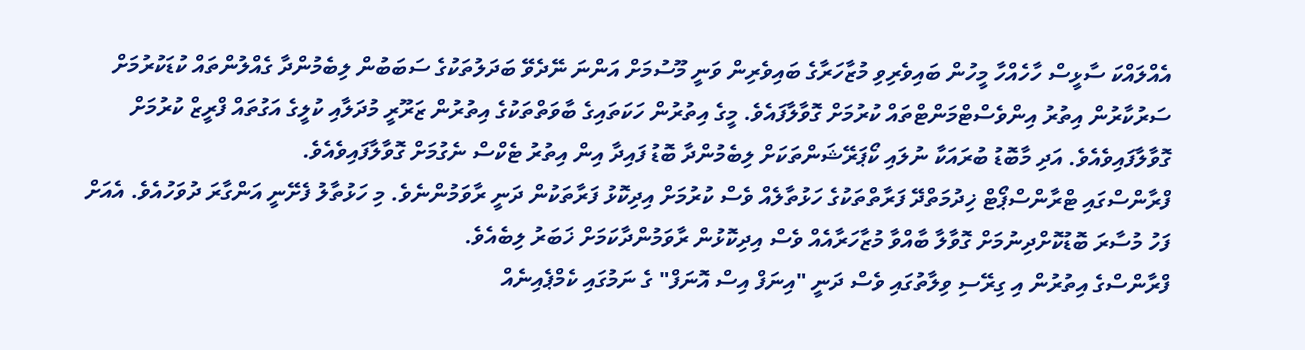އެއްލައްކަ ސާޅީސް ހާހެއްހާ މީހުން ބައިވެރިވި މުޒާހަރާގެ ބައިވެރިން ވަނީ މޫސުމަށް އަންނަ ނޭދެވޭ ބަދަލުތަކުގެ ސަބަބުން ލިބެމުންދާ ގެއްލުންތައް ކުޑަކުރުމަށް ސަރުކާރުން އިތުރު އިންވެސްޓްމަންޓްތައް ކުރުމަށް ގޮވާލާފައެވެ. މީގެ އިތުރުން ހަކަތައިގެ ބާވަތްތަކުގެ އިތުރުން ޒަރޫރީ މުދަލާއި ކުލީގެ އަގުތައް ފްރީޒް ކުރުމަށް ގޮވާލާފައިވެއެވެ. އަދި މާބޮޑު ބުރައަކާ ނުލައި ކޯޕަރޭޝަންތަކަށް ލިބެމުންދާ ބޮޑު ފައިދާ އިން އިތުރު ޓެކްސް ނެގުމަށް ގޮވާލާފައިވެއެވެ.
ފްރާންސްގައި ޓްރާންސްޕޯޓް ޚިދުމަތްދޭ ފަރާތްތަކުގެ ހަޅުތާލެއް ވެސް ކުރުމަށް އިދިކޮޅު ފަރާތަކުން ދަނީ ރާވަމުންނެވެ. މި ހަޅުތާލު ފެށޭނީ އަންގާރަ ދުވަހުއެވެ. އެއަށް ފަހު މުސާރަ ބޮޑުކޮށްދިނުމަށް ގޮވާލާ ބާއްވާ މުޒާހަރާއެއް ވެސް އިދިކޮޅުން ރާވަމުންދާކަމަށް ޚަބަރު ލިބެއެވެ.
ފްރާންސްގެ އިތުރުން އި ގިރޭސި ވިލާތުގައި ވެސް ދަނީ "އިނަފް އިސް އޮނަފް" ގެ ނަމުގައި ކެމްޕެއިނެއް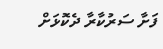ފަށާ ސަރުކާރާ ދެކޮޅަށް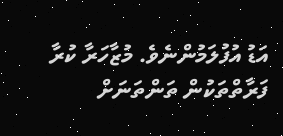އަޑު އުފުލަމުންނެވެ. މުޒާހަރާ ކުރާ ފަރާތްތަކުން ތަންތަނަށް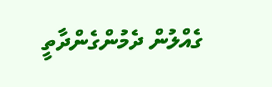ގެއްލުން ދެމުންގެންދާތީ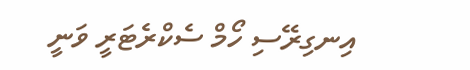އިނގިރޭސި ހޯމް ސެކްރެޓަރީ ވަނީ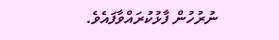ނުރުހުން ފާޅުކުރައްވާފައެވެ.